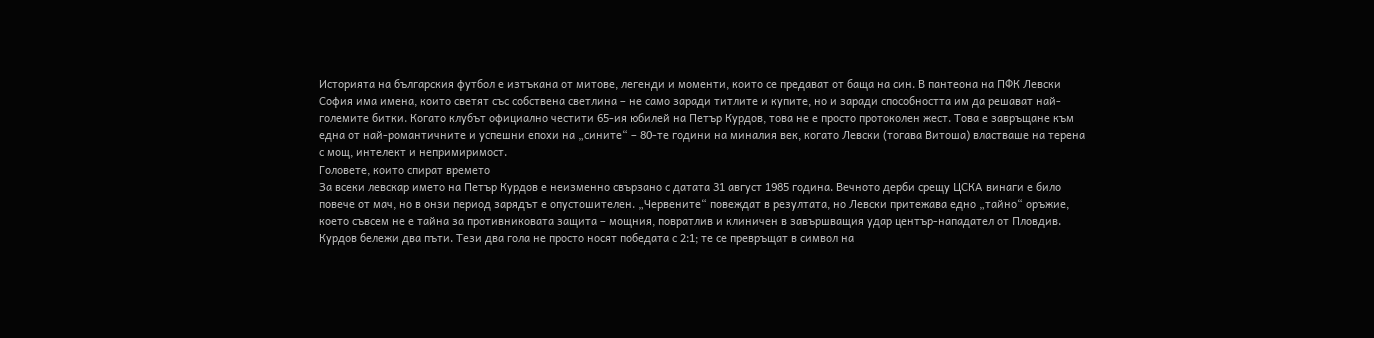Историята на българския футбол е изтъкана от митове, легенди и моменти, които се предават от баща на син. В пантеона на ПФК Левски София има имена, които светят със собствена светлина – не само заради титлите и купите, но и заради способността им да решават най-големите битки. Когато клубът официално честити 65-ия юбилей на Петър Курдов, това не е просто протоколен жест. Това е завръщане към една от най-романтичните и успешни епохи на „сините“ – 80-те години на миналия век, когато Левски (тогава Витоша) властваше на терена с мощ, интелект и непримиримост.
Головете, които спират времето
За всеки левскар името на Петър Курдов е неизменно свързано с датата 31 август 1985 година. Вечното дерби срещу ЦСКА винаги е било повече от мач, но в онзи период зарядът е опустошителен. „Червените“ повеждат в резултата, но Левски притежава едно „тайно“ оръжие, което съвсем не е тайна за противниковата защита – мощния, повратлив и клиничен в завършващия удар център-нападател от Пловдив.
Курдов бележи два пъти. Тези два гола не просто носят победата с 2:1; те се превръщат в символ на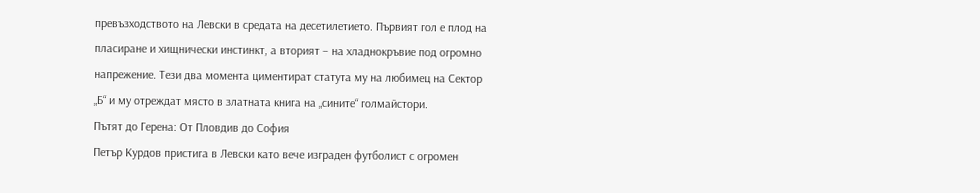превъзходството на Левски в средата на десетилетието. Първият гол е плод на пласиране и хищнически инстинкт, а вторият – на хладнокръвие под огромно напрежение. Тези два момента циментират статута му на любимец на Сектор „Б“ и му отреждат място в златната книга на „сините“ голмайстори.
Пътят до Герена: От Пловдив до София
Петър Курдов пристига в Левски като вече изграден футболист с огромен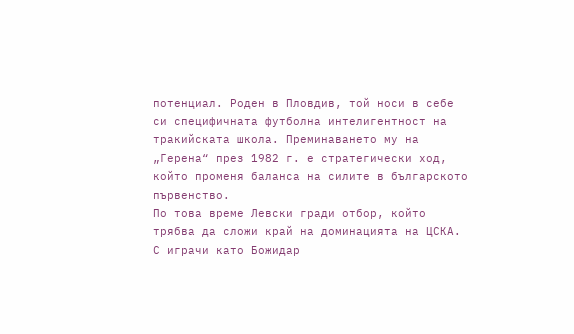потенциал. Роден в Пловдив, той носи в себе си специфичната футболна интелигентност на тракийската школа. Преминаването му на „Герена“ през 1982 г. е стратегически ход, който променя баланса на силите в българското първенство.
По това време Левски гради отбор, който трябва да сложи край на доминацията на ЦСКА. С играчи като Божидар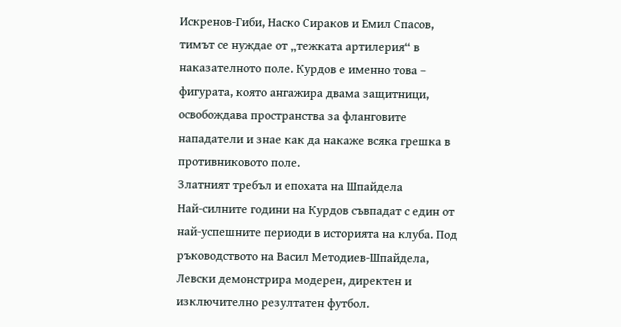Искренов-Гиби, Наско Сираков и Емил Спасов, тимът се нуждае от „тежката артилерия“ в наказателното поле. Курдов е именно това – фигурата, която ангажира двама защитници, освобождава пространства за фланговите нападатели и знае как да накаже всяка грешка в противниковото поле.
Златният требъл и епохата на Шпайдела
Най-силните години на Курдов съвпадат с един от най-успешните периоди в историята на клуба. Под ръководството на Васил Методиев-Шпайдела, Левски демонстрира модерен, директен и изключително резултатен футбол.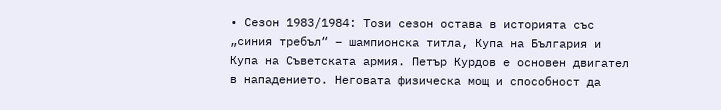• Сезон 1983/1984: Този сезон остава в историята със „синия требъл“ – шампионска титла, Купа на България и Купа на Съветската армия. Петър Курдов е основен двигател в нападението. Неговата физическа мощ и способност да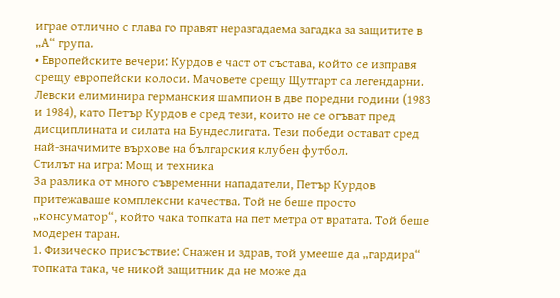играе отлично с глава го правят неразгадаема загадка за защитите в „А“ група.
• Европейските вечери: Курдов е част от състава, който се изправя срещу европейски колоси. Мачовете срещу Щутгарт са легендарни. Левски елиминира германския шампион в две поредни години (1983 и 1984), като Петър Курдов е сред тези, които не се огъват пред дисциплината и силата на Бундеслигата. Тези победи остават сред най-значимите върхове на българския клубен футбол.
Стилът на игра: Мощ и техника
За разлика от много съвременни нападатели, Петър Курдов притежаваше комплексни качества. Той не беше просто „консуматор“, който чака топката на пет метра от вратата. Той беше модерен таран.
1. Физическо присъствие: Снажен и здрав, той умееше да „гардира“ топката така, че никой защитник да не може да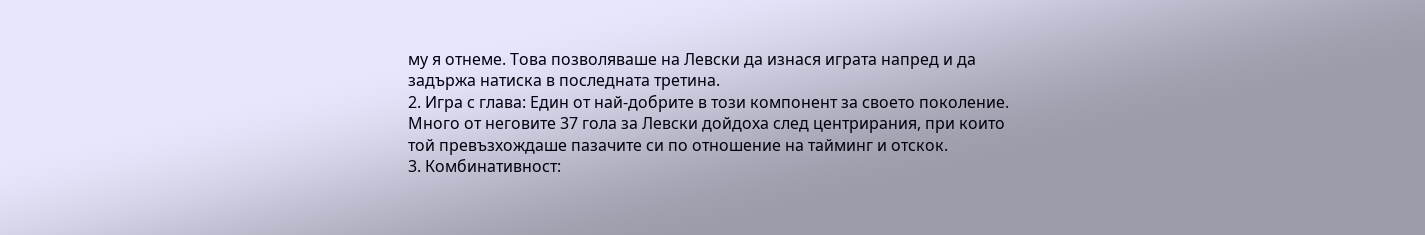му я отнеме. Това позволяваше на Левски да изнася играта напред и да задържа натиска в последната третина.
2. Игра с глава: Един от най-добрите в този компонент за своето поколение. Много от неговите 37 гола за Левски дойдоха след центрирания, при които той превъзхождаше пазачите си по отношение на тайминг и отскок.
3. Комбинативност: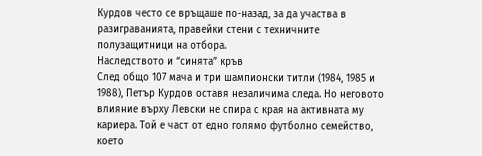Курдов често се връщаше по-назад, за да участва в разиграванията, правейки стени с техничните полузащитници на отбора.
Наследството и “синята” кръв
След общо 107 мача и три шампионски титли (1984, 1985 и 1988), Петър Курдов оставя незаличима следа. Но неговото влияние върху Левски не спира с края на активната му кариера. Той е част от едно голямо футболно семейство, което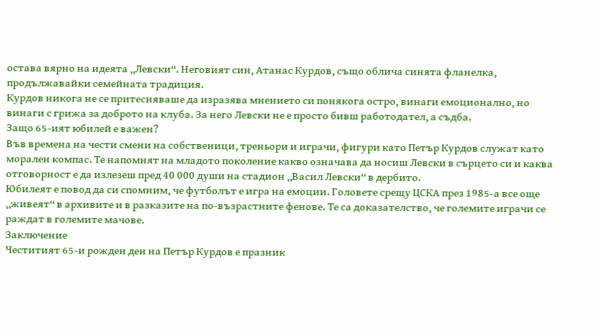остава вярно на идеята „Левски“. Неговият син, Атанас Курдов, също облича синята фланелка, продължавайки семейната традиция.
Курдов никога не се притесняваше да изразява мнението си понякога остро, винаги емоционално, но винаги с грижа за доброто на клуба. За него Левски не е просто бивш работодател, а съдба.
Защо 65-ият юбилей е важен?
Във времена на чести смени на собственици, треньори и играчи, фигури като Петър Курдов служат като морален компас. Те напомнят на младото поколение какво означава да носиш Левски в сърцето си и каква отговорност е да излезеш пред 40 000 души на стадион „Васил Левски“ в дербито.
Юбилеят е повод да си спомним, че футболът е игра на емоции. Головете срещу ЦСКА през 1985-а все още „живеят“ в архивите и в разказите на по-възрастните фенове. Те са доказателство, че големите играчи се раждат в големите мачове.
Заключение
Честитият 65-и рожден ден на Петър Курдов е празник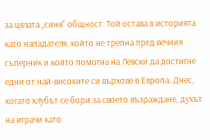за цялата „синя“ общност. Той остава в историята като нападателя, който не трепна пред вечния съперник и който помогна на Левски да достигне едни от най-високите си върхове в Европа. Днес, когато клубът се бори за своето възраждане, духът на играчи като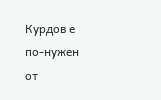Курдов е по-нужен от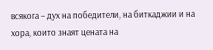всякога – дух на победители, на биткаджии и на хора, които знаят цената на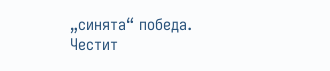„синята“ победа.
Честит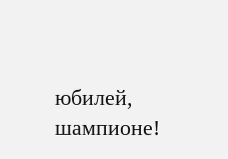юбилей, шампионе!